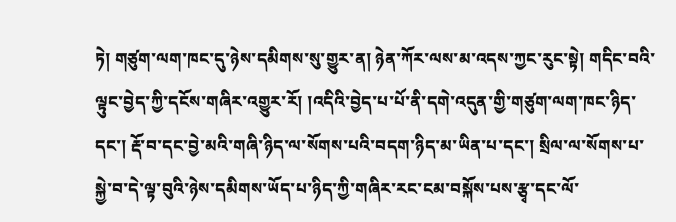ཏེ། གཙུག་ལག་ཁང་དུ་ཉེས་དམིགས་སུ་གྱུར་ན། ཉེན་ཀོར་ལས་མ་འདས་ཀྱང་རུང་སྟེ། གདིང་བའི་ལྟུང་བྱེད་ཀྱི་དངོས་གཞིར་འགྱུར་རོ། །འདིའི་བྱེད་པ་པོ་ནི་དགེ་འདུན་གྱི་གཙུག་ལག་ཁང་ཉིད་དང་། རྡོ་བ་དང་བྱེ་མའི་གཞི་ཉིད་ལ་སོགས་པའི་བདག་ཉིད་མ་ཡིན་པ་དང་། སྲིལ་ལ་སོགས་པ་སྐྱེ་བ་དེ་ལྟ་བུའི་ཉེས་དམིགས་ཡོད་པ་ཉིད་ཀྱི་གཞིར་རང་ངམ་བསྐོས་པས་རྩྭ་དང་ལོ་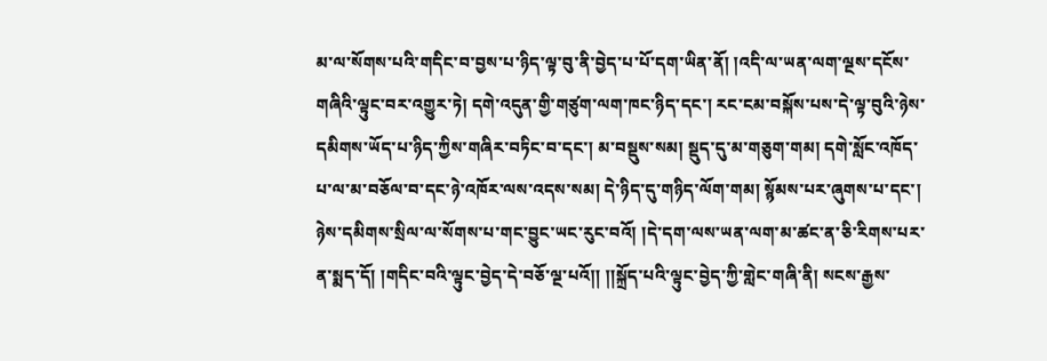མ་ལ་སོགས་པའི་གདིང་བ་བྱས་པ་ཉིད་ལྟ་བུ་ནི་བྱེད་པ་པོ་དག་ཡིན་ནོ། །འདི་ལ་ཡན་ལག་ལྔས་དངོས་གཞིའི་ལྟུང་བར་འགྱུར་ཏེ། དགེ་འདུན་གྱི་གཙུག་ལག་ཁང་ཉིད་དང་། རང་ངམ་བསྐོས་པས་དེ་ལྟ་བུའི་ཉེས་དམིགས་ཡོད་པ་ཉིད་ཀྱིས་གཞིར་བཏིང་བ་དང་། མ་བསྡུས་སམ། སྡུད་དུ་མ་གཅུག་གམ། དགེ་སློང་འཁོད་པ་ལ་མ་བཅོལ་བ་དང་ཉེ་འཁོར་ལས་འདས་སམ། དེ་ཉིད་དུ་གཉིད་ལོག་གམ། སྙོམས་པར་ཞུགས་པ་དང་། ཉེས་དམིགས་སྲིལ་ལ་སོགས་པ་གང་བྱུང་ཡང་རུང་བའོ། །དེ་དག་ལས་ཡན་ལག་མ་ཚང་ན་ཅི་རིགས་པར་ན་སྨད་དོ། །གདིང་བའི་ལྟུང་བྱེད་དེ་བཅོ་ལྔ་པའོ།། །།སྐྲོད་པའི་ལྟུང་བྱེད་ཀྱི་གླེང་གཞི་ནི། སངས་རྒྱས་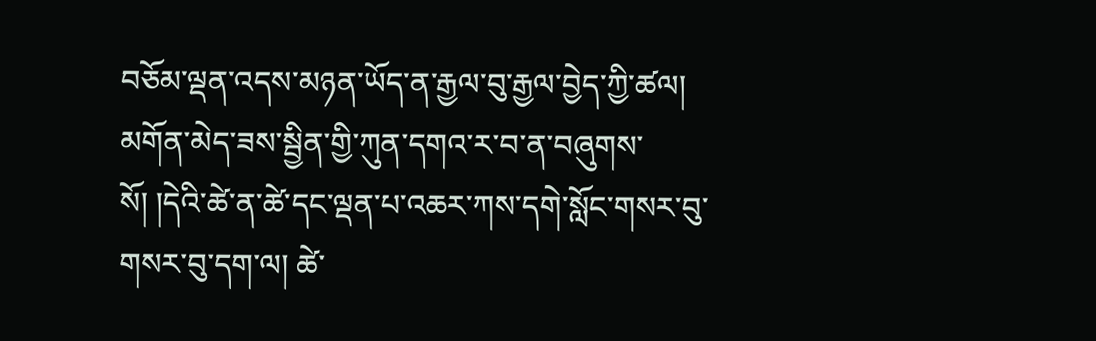བཅོམ་ལྡན་འདས་མཉན་ཡོད་ན་རྒྱལ་བུ་རྒྱལ་བྱེད་ཀྱི་ཚལ། མགོན་མེད་ཟས་སྦྱིན་གྱི་ཀུན་དགའ་ར་བ་ན་བཞུགས་སོ། །དེའི་ཚེ་ན་ཚེ་དང་ལྡན་པ་འཆར་ཀས་དགེ་སློང་གསར་བུ་གསར་བུ་དག་ལ། ཚེ་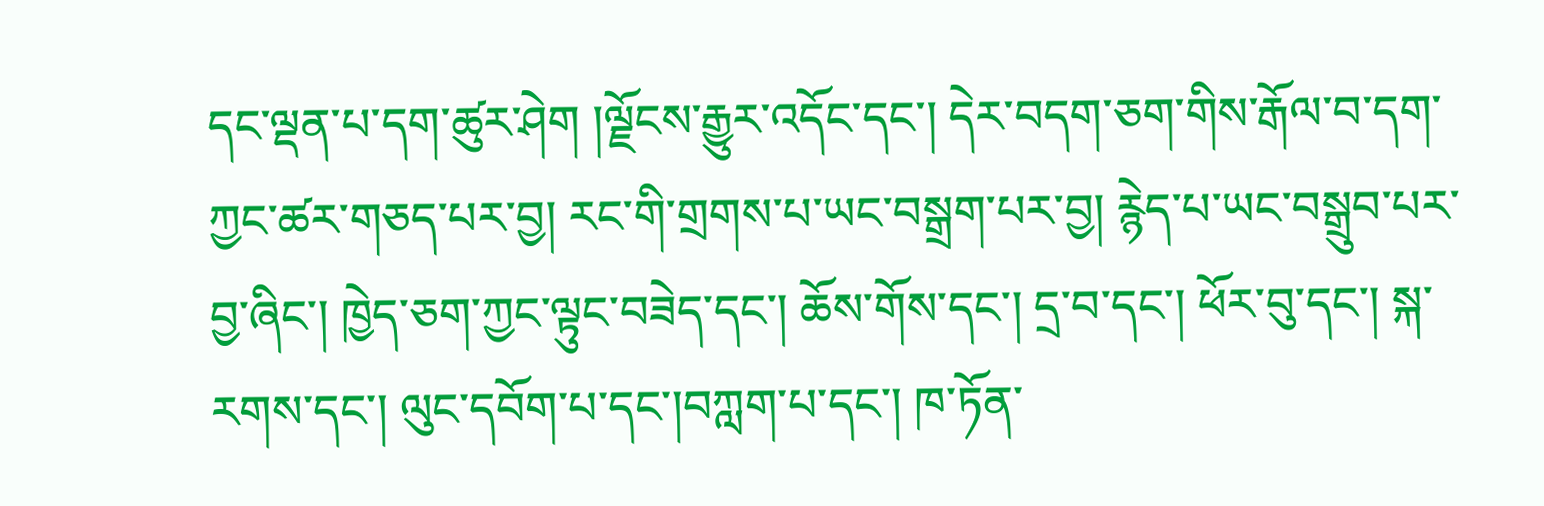དང་ལྡན་པ་དག་ཚུར་ཤེག །ལྗོངས་རྒྱུར་འདོང་དང་། དེར་བདག་ཅག་གིས་རྒོལ་བ་དག་ཀྱང་ཚར་གཅད་པར་བྱ། རང་གི་གྲགས་པ་ཡང་བསྒྲག་པར་བྱ། རྙེད་པ་ཡང་བསྒྲུབ་པར་བྱ་ཞིང་། ཁྱེད་ཅག་ཀྱང་ལྟུང་བཟེད་དང་། ཆོས་གོས་དང་། དྲ་བ་དང་། ཕོར་བུ་དང་། སྐ་རགས་དང་། ལུང་དབོག་པ་དང་།བཀླག་པ་དང་། ཁ་ཏོན་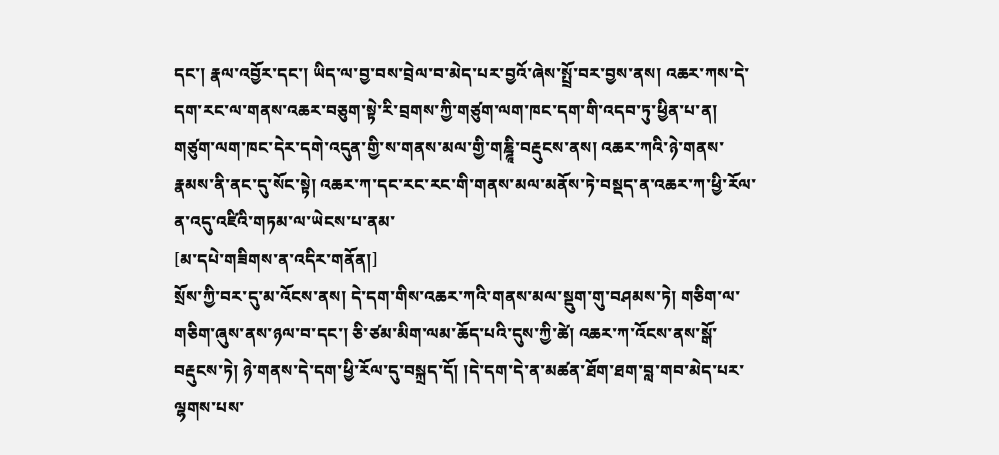དང་། རྣལ་འབྱོར་དང་། ཡིད་ལ་བྱ་བས་བྲེལ་བ་མེད་པར་བྱའོ་ཞེས་སྤྲོ་བར་བྱས་ནས། འཆར་ཀས་དེ་དག་རང་ལ་གནས་འཆར་བཅུག་སྟེ་རི་བྲགས་ཀྱི་གཙུག་ལག་ཁང་དག་གི་འདབ་ཏུ་ཕྱིན་པ་ན། གཙུག་ལག་ཁང་དེར་དགེ་འདུན་གྱི་ས་གནས་མལ་གྱི་གཎྜཱི་བརྡུངས་ནས། འཆར་ཀའི་ཉེ་གནས་རྣམས་ནི་ནང་དུ་སོང་སྟེ། འཆར་ཀ་དང་རང་རང་གི་གནས་མལ་མནོས་ཏེ་བསྡད་ན་འཆར་ཀ་ཕྱི་རོལ་ན་འདུ་འཛིའི་གཏམ་ལ་ཡེངས་པ་ནམ་
[མ་དཔེ་གཟིགས་ན་འདིར་གནོན།]
སྲོས་ཀྱི་བར་དུ་མ་འོངས་ནས། དེ་དག་གིས་འཆར་ཀའི་གནས་མལ་སྡུག་གུ་བཤམས་ཏེ། གཅིག་ལ་གཅིག་ཞུས་ནས་ཉལ་བ་དང་། ཅི་ཙམ་མིག་ལམ་ཆོད་པའི་དུས་ཀྱི་ཚེ། འཆར་ཀ་འོངས་ནས་སྒོ་བརྡུངས་ཏེ། ཉེ་གནས་དེ་དག་ཕྱི་རོལ་དུ་བསྐྲད་དོ། །དེ་དག་དེ་ན་མཚན་ཐོག་ཐག་བླ་གབ་མེད་པར་ལྷགས་པས་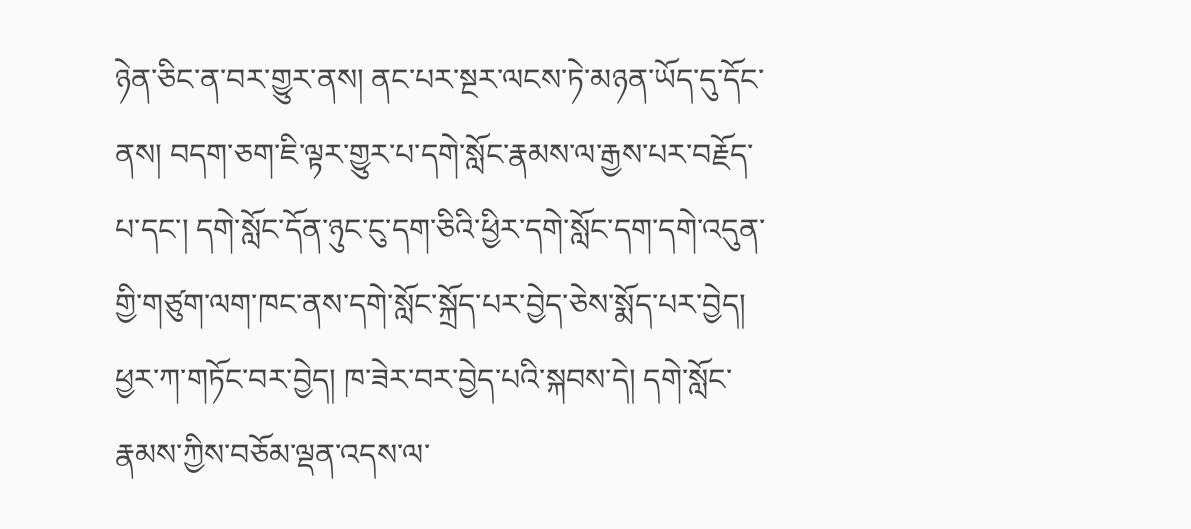ཉེན་ཅིང་ན་བར་གྱུར་ནས། ནང་པར་སྔར་ལངས་ཏེ་མཉན་ཡོད་དུ་དོང་ནས། བདག་ཅག་ཇི་ལྟར་གྱུར་པ་དགེ་སློང་རྣམས་ལ་རྒྱས་པར་བརྗོད་པ་དང་། དགེ་སློང་དོན་ཉུང་ངུ་དག་ཅིའི་ཕྱིར་དགེ་སློང་དག་དགེ་འདུན་གྱི་གཙུག་ལག་ཁང་ནས་དགེ་སློང་སྐྲོད་པར་བྱེད་ཅེས་སྨོད་པར་བྱེད། ཕྱར་ཀ་གཏོང་བར་བྱེད། ཁ་ཟེར་བར་བྱེད་པའི་སྐབས་དེ། དགེ་སློང་རྣམས་ཀྱིས་བཅོམ་ལྡན་འདས་ལ་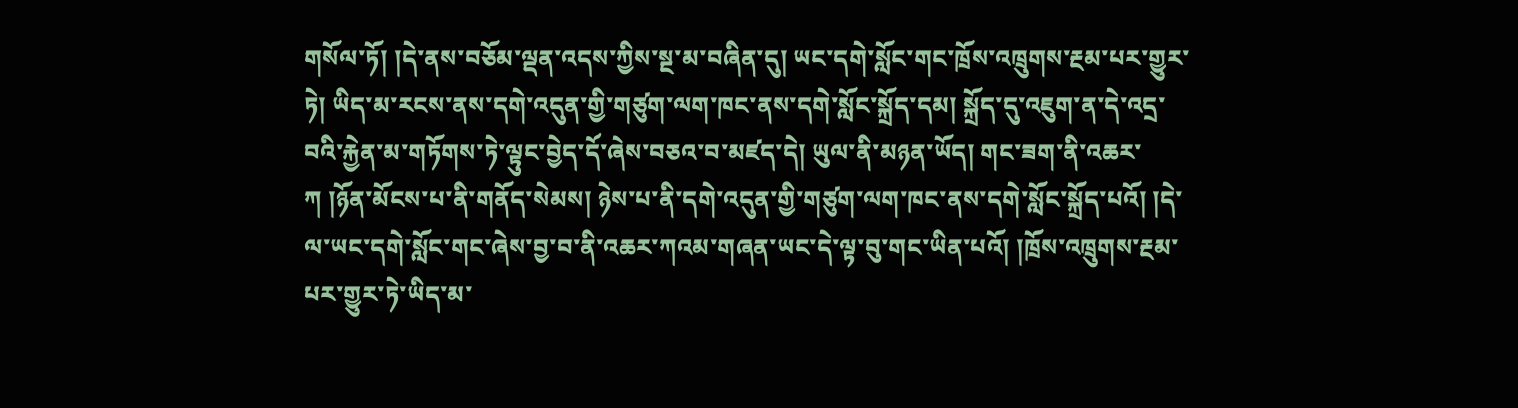གསོལ་ཏོ། །དེ་ནས་བཅོམ་ལྡན་འདས་ཀྱིས་སྔ་མ་བཞིན་དུ། ཡང་དགེ་སློང་གང་ཁྲོས་འཁྲུགས་རྔམ་པར་གྱུར་ཏེ། ཡིད་མ་རངས་ནས་དགེ་འདུན་གྱི་གཙུག་ལག་ཁང་ནས་དགེ་སློང་སྐྲོད་དམ། སྐྲོད་དུ་འཇུག་ན་དེ་འདྲ་བའི་རྐྱེན་མ་གཏོགས་ཏེ་ལྟུང་བྱེད་དོ་ཞེས་བཅའ་བ་མཛད་དེ། ཡུལ་ནི་མཉན་ཡོད། གང་ཟག་ནི་འཆར་ཀ །ཉོན་མོངས་པ་ནི་གནོད་སེམས། ཉེས་པ་ནི་དགེ་འདུན་གྱི་གཙུག་ལག་ཁང་ནས་དགེ་སློང་སྐྲོད་པའོ། །དེ་ལ་ཡང་དགེ་སློང་གང་ཞེས་བྱ་བ་ནི་འཆར་ཀའམ་གཞན་ཡང་དེ་ལྟ་བུ་གང་ཡིན་པའོ། །ཁྲོས་འཁྲུགས་རྔམ་པར་གྱུར་ཏེ་ཡིད་མ་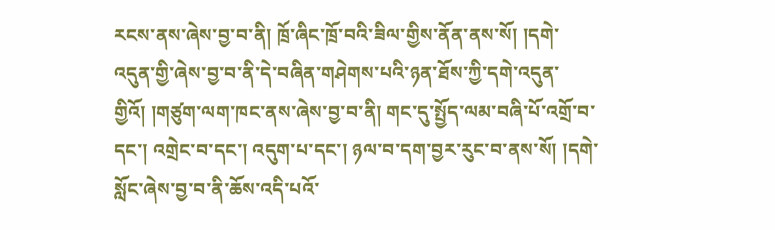རངས་ནས་ཞེས་བྱ་བ་ནི། ཁྲོ་ཞིང་ཁྲོ་བའི་ཟིལ་གྱིས་ནོན་ནས་སོ། །དགེ་འདུན་གྱི་ཞེས་བྱ་བ་ནི་དེ་བཞིན་གཤེགས་པའི་ཉན་ཐོས་ཀྱི་དགེ་འདུན་གྱིའོ། །གཙུག་ལག་ཁང་ནས་ཞེས་བྱ་བ་ནི། གང་དུ་སྤྱོད་ལམ་བཞི་པོ་འགྲོ་བ་དང་། འགྲེང་བ་དང་། འདུག་པ་དང་། ཉལ་བ་དག་བྱར་རུང་བ་ནས་སོ། །དགེ་སློང་ཞེས་བྱ་བ་ནི་ཆོས་འདི་པའོ་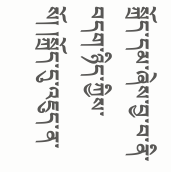སྐྲོད་དམ་ཞེས་བྱ་བ་ནི་བདག་ཉིད་ཀྱིས་སོ། །སྐྲོད་དུ་འཇུད་ན་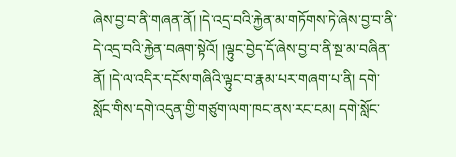ཞེས་བྱ་བ་ནི་གཞན་ནོ། །དེ་འདྲ་བའི་རྐྱེན་མ་གཏོགས་ཏེ་ཞེས་བྱ་བ་ནི་དེ་འདྲ་བའི་རྐྱེན་བཞག་སྟེའོ། །ལྟུང་བྱེད་དོ་ཞེས་བྱ་བ་ནི་སྔ་མ་བཞིན་ནོ། །དེ་ལ་འདིར་དངོས་གཞིའི་ལྟུང་བ་རྣམ་པར་གཞག་པ་ནི། དགེ་སློང་གིས་དགེ་འདུན་གྱི་གཙུག་ལག་ཁང་ནས་རང་ངམ། དགེ་སློང་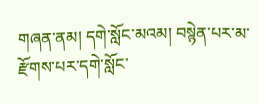གཞན་ནམ། དགེ་སློང་མའམ། བསྙེན་པར་མ་རྫོགས་པར་དགེ་སློང་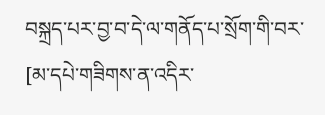བསྐྲད་པར་བྱ་བ་དེ་ལ་གནོད་པ་སྲོག་གི་བར་
[མ་དཔེ་གཟིགས་ན་འདིར་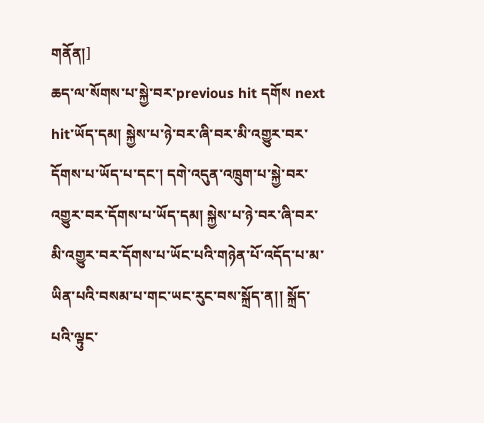གནོན།]
ཆད་ལ་སོགས་པ་སྐྱེ་བར་previous hit དགོས next hit་ཡོད་དམ། སྐྱེས་པ་ཉེ་བར་ཞི་བར་མི་འགྱུར་བར་དོགས་པ་ཡོད་པ་དང་། དགེ་འདུན་འཁྲུག་པ་སྐྱེ་བར་འགྱུར་བར་དོགས་པ་ཡོད་དམ། སྐྱེས་པ་ཉེ་བར་ཞི་བར་མི་འགྱུར་བར་དོགས་པ་ཡོང་པའི་གཉེན་པོ་འདོད་པ་མ་ཡིན་པའི་བསམ་པ་གང་ཡང་རུང་བས་སྐྲོད་ན།། སྐྲོད་པའི་ལྟུང་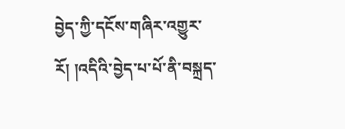བྱེད་ཀྱི་དངོས་གཞིར་འགྱུར་རོ། །འདིའི་བྱེད་པ་པོ་ནི་བསྐྲད་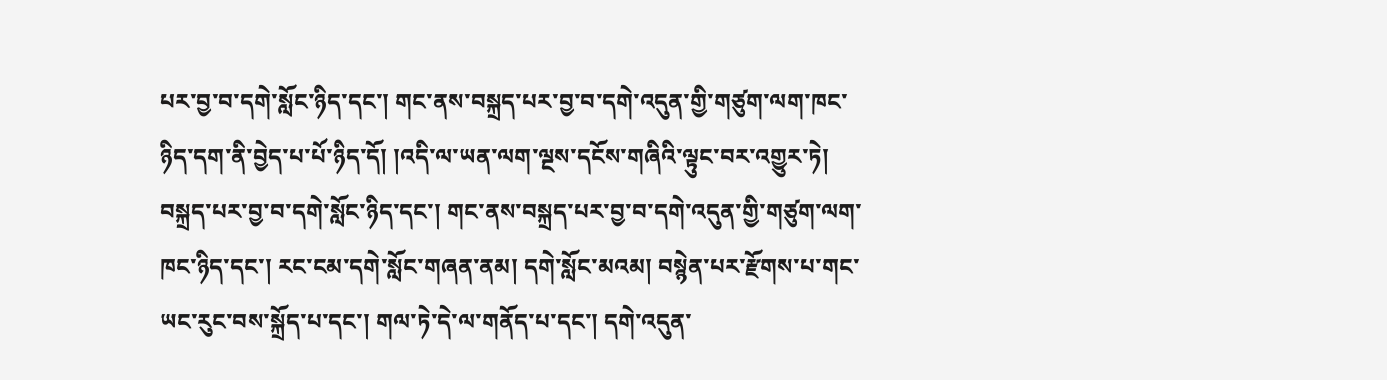པར་བྱ་བ་དགེ་སློང་ཉིད་དང་། གང་ནས་བསྐྲད་པར་བྱ་བ་དགེ་འདུན་གྱི་གཙུག་ལག་ཁང་ཉིད་དག་ནི་བྱེད་པ་པོ་ཉིད་དོ། །འདི་ལ་ཡན་ལག་ལྔས་དངོས་གཞིའི་ལྟུང་བར་འགྱུར་ཏེ། བསྐྲད་པར་བྱ་བ་དགེ་སློང་ཉིད་དང་། གང་ནས་བསྐྲད་པར་བྱ་བ་དགེ་འདུན་གྱི་གཙུག་ལག་ཁང་ཉིད་དང་། རང་ངམ་དགེ་སློང་གཞན་ནམ། དགེ་སློང་མའམ། བསྙེན་པར་རྫོགས་པ་གང་ཡང་རུང་བས་སྐྲོད་པ་དང་། གལ་ཏེ་དེ་ལ་གནོད་པ་དང་། དགེ་འདུན་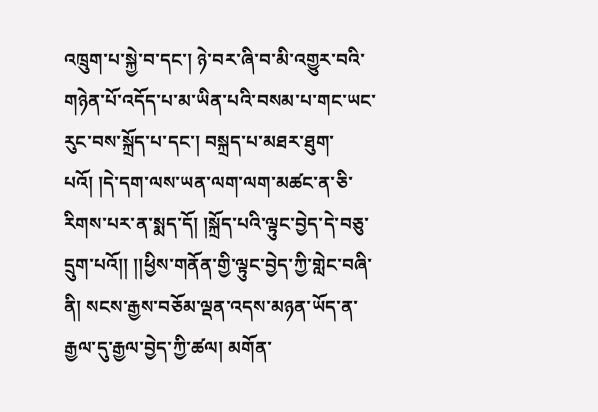འཁྲུག་པ་སྐྱེ་བ་དང་། ཉེ་བར་ཞི་བ་མི་འགྱུར་བའི་གཉེན་པོ་འདོད་པ་མ་ཡིན་པའི་བསམ་པ་གང་ཡང་རུང་བས་སྐྲོད་པ་དང་། བསྐྲད་པ་མཐར་ཐུག་པའོ། །དེ་དག་ལས་ཡན་ལག་ལག་མཚང་ན་ཅི་རིགས་པར་ན་སྨད་དོ། །སྐྲོད་པའི་ལྟུང་བྱེད་དེ་བཅུ་དྲུག་པའོ།། །།ཕྱིས་གནོན་གྱི་ལྟུང་བྱེད་ཀྱི་གླེང་བཞི་ནི། སངས་རྒྱས་བཅོམ་ལྡན་འདས་མཉན་ཡོད་ན་རྒྱལ་དུ་རྒྱལ་བྱེད་ཀྱི་ཚལ། མགོན་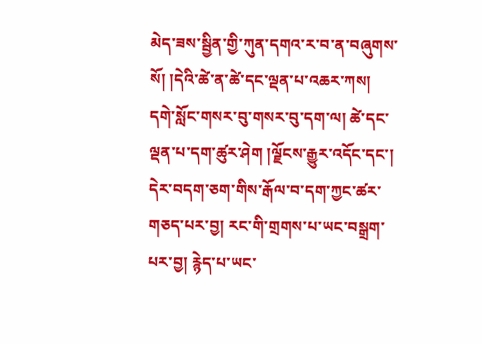མེད་ཟས་སྦྱིན་གྱི་ཀུན་དགའ་ར་བ་ན་བཞུགས་སོ། །དེའི་ཚེ་ན་ཚེ་དང་ལྡན་པ་འཆར་ཀས། དགེ་སློང་གསར་བུ་གསར་བུ་དག་ལ། ཚེ་དང་ལྡན་པ་དག་ཚུར་ཤེག །ལྗོངས་རྒྱུར་འདོང་དང་། དེར་བདག་ཅག་གིས་རྒོལ་བ་དག་ཀྱང་ཚར་གཅད་པར་བྱ། རང་གི་གྲགས་པ་ཡང་བསྒྲག་པར་བྱ། རྙེད་པ་ཡང་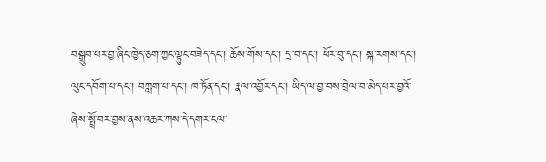བསྒྲུབ་པར་བྱ་ཞིང་ཁྱེད་ཅག་ཀྱང་ལྟུང་བཟེད་དང་། ཆོས་གོས་དང་། དྲ་བ་དང་། ཕོར་བུ་དང་། སྐ་རགས་དང་། ལུང་དབོག་པ་དང་། བཀླག་པ་དང་། ཁ་ཏོན་དང་། རྣལ་འབྱོར་དང་། ཡིད་ལ་བྱ་བས་བྲེལ་བ་མེད་པར་བྱའོ་ཞེས་སྤྲོ་བར་བྱས་ནས་འཆར་ཀས་དེ་དགར་ངལ་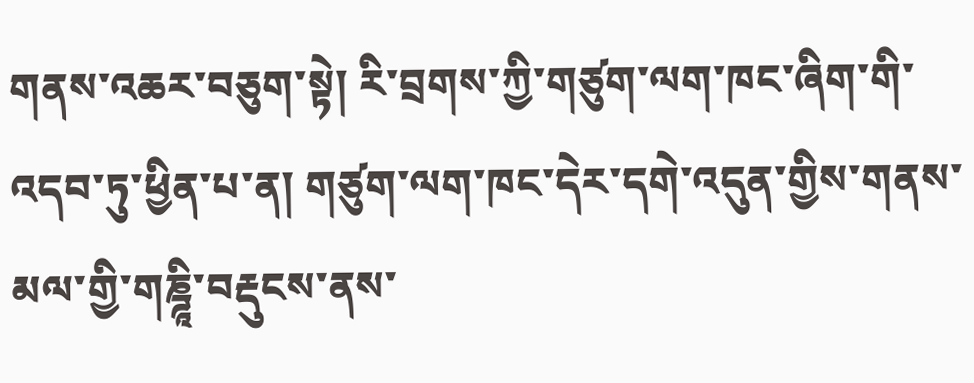གནས་འཆར་བཅུག་སྟེ། རི་བྲགས་ཀྱི་གཙུག་ལག་ཁང་ཞིག་གི་འདབ་ཏུ་ཕྱིན་པ་ན། གཙུག་ལག་ཁང་དེར་དགེ་འདུན་གྱིས་གནས་མལ་གྱི་གཎྜཱི་བརྡུངས་ནས་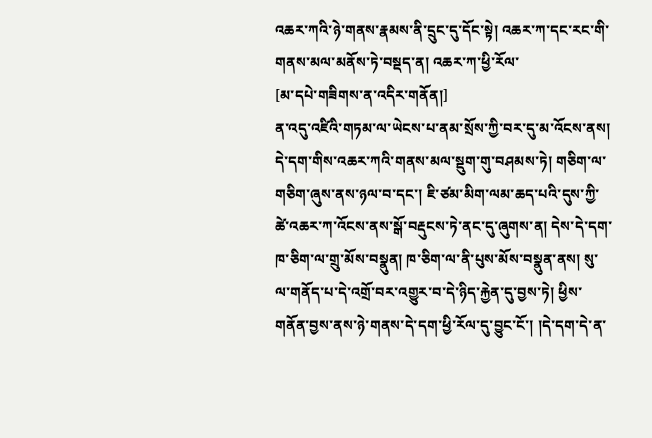འཆར་ཀའི་ཉེ་གནས་རྣམས་ནི་དྲུང་དུ་དོང་སྟེ། འཆར་ཀ་དང་རང་གི་གནས་མལ་མནོས་ཏེ་བསྡད་ན། འཆར་ཀ་ཕྱི་རོལ་
[མ་དཔེ་གཟིགས་ན་འདིར་གནོན།]
ན་འདུ་འཛིའི་གཏམ་ལ་ཡེངས་པ་ནམ་སྲོས་ཀྱི་བར་དུ་མ་འོངས་ནས། དེ་དག་གིས་འཆར་ཀའི་གནས་མལ་སྡུག་གུ་བཤམས་ཏེ། གཅིག་ལ་གཅིག་ཞུས་ནས་ཉལ་བ་དང་། ཇི་ཙམ་མིག་ལམ་ཆད་པའི་དུས་ཀྱི་ཚེ་འཆར་ཀ་འོངས་ནས་སྒོ་བརྡུངས་ཏེ་ནང་དུ་ཞུགས་ན། དེས་དེ་དག་ཁ་ཅིག་ལ་གྲུ་མོས་བསྣུན། ཁ་ཅིག་ལ་ནི་པུས་མོས་བསྣུན་ནས། སུ་ལ་གནོད་པ་དེ་འགྲོ་བར་འགྱུར་བ་དེ་ཉིད་རྐྱེན་དུ་བྱས་ཏེ། ཕྱིས་གནོན་བྱས་ནས་ཉེ་གནས་དེ་དག་ཕྱི་རོལ་དུ་བྱུང་ངོ་། །དེ་དག་དེ་ན་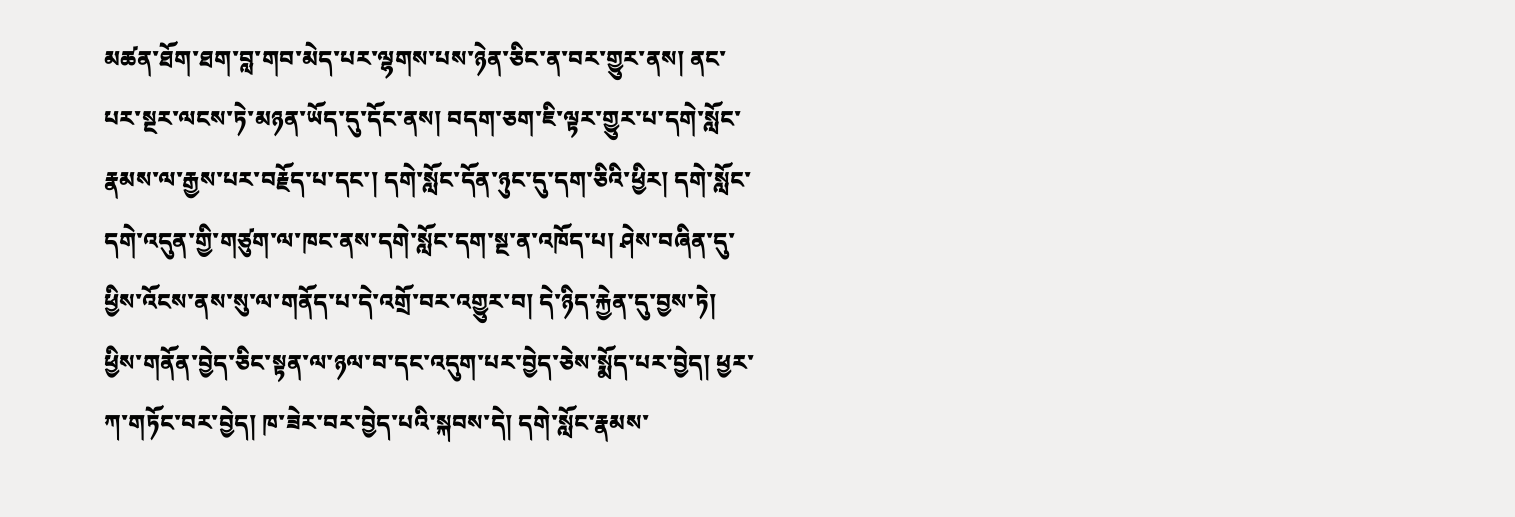མཚན་ཐོག་ཐག་བླ་གབ་མེད་པར་ལྷགས་པས་ཉེན་ཅིང་ན་བར་གྱུར་ནས། ནང་པར་སྔར་ལངས་ཏེ་མཉན་ཡོད་དུ་དོང་ནས། བདག་ཅག་ཇི་ལྟར་གྱུར་པ་དགེ་སློང་རྣམས་ལ་རྒྱས་པར་བརྗོད་པ་དང་། དགེ་སློང་དོན་ཉུང་དུ་དག་ཅིའི་ཕྱིར། དགེ་སློང་དགེ་འདུན་གྱི་གཙུག་ལ་ཁང་ནས་དགེ་སློང་དག་སྔ་ན་འཁོད་པ། ཤེས་བཞིན་དུ་ཕྱིས་འོངས་ནས་སུ་ལ་གནོད་པ་དེ་འགྲོ་བར་འགྱུར་བ། དེ་ཉིད་རྐྱེན་དུ་བྱས་ཏེ། ཕྱིས་གནོན་བྱེད་ཅིང་སྟན་ལ་ཉལ་བ་དང་འདུག་པར་བྱེད་ཅེས་སྨོད་པར་བྱེད། ཕྱར་ཀ་གཏོང་བར་བྱེད། ཁ་ཟེར་བར་བྱེད་པའི་སྐབས་དེ། དགེ་སློང་རྣམས་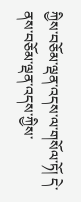ཀྱིས་བཅོམ་ལྡན་འདས་ལ་གསོལ་ཏོ། དེ་ནས་བཅོམ་ལྡན་འདས་ཀྱིས་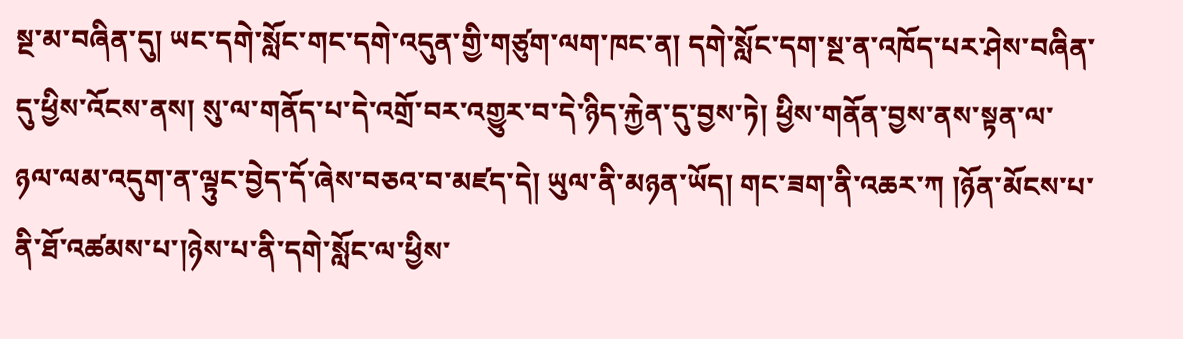སྔ་མ་བཞིན་དུ། ཡང་དགེ་སློང་གང་དགེ་འདུན་གྱི་གཙུག་ལག་ཁང་ན། དགེ་སློང་དག་སྔ་ན་འཁོད་པར་ཤེས་བཞིན་དུ་ཕྱིས་འོངས་ནས། སུ་ལ་གནོད་པ་དེ་འགྲོ་བར་འགྱུར་བ་དེ་ཉིད་རྐྱེན་དུ་བྱས་ཏེ། ཕྱིས་གནོན་བྱས་ནས་སྟན་ལ་ཉལ་ལམ་འདུག་ན་ལྟུང་བྱེད་དོ་ཞེས་བཅའ་བ་མཛད་དེ། ཡུལ་ནི་མཉན་ཡོད། གང་ཟག་ནི་འཆར་ཀ །ཉོན་མོངས་པ་ནི་ཐོ་འཚམས་པ་།ཉེས་པ་ནི་དགེ་སློང་ལ་ཕྱིས་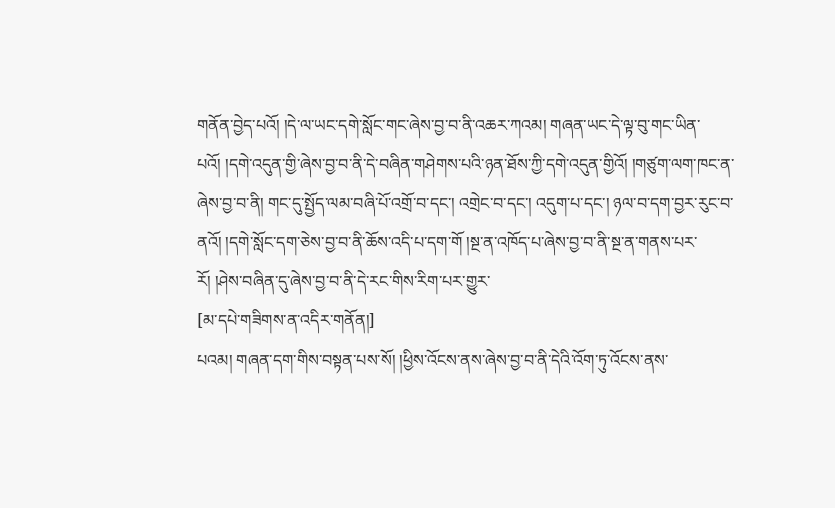གནོན་བྱེད་པའོ། །དེ་ལ་ཡང་དགེ་སློང་གང་ཞེས་བྱ་བ་ནི་འཆར་ཀའམ། གཞན་ཡང་དེ་ལྟ་བུ་གང་ཡིན་པའོ། །དགེ་འདུན་གྱི་ཞེས་བྱ་བ་ནི་དེ་བཞིན་གཤེགས་པའི་ཉན་ཐོས་ཀྱི་དགེ་འདུན་གྱིའོ། །གཙུག་ལག་ཁང་ན་ཞེས་བྱ་བ་ནི། གང་དུ་སྤྱོད་ལམ་བཞི་པོ་འགྲོ་བ་དང་། འགྲེང་བ་དང་། འདུག་པ་དང་། ཉལ་བ་དག་བྱར་རུང་བ་ནའོ། །དགེ་སློང་དག་ཅེས་བྱ་བ་ནི་ཆོས་འདི་པ་དག་གོ །སྔ་ན་འཁོད་པ་ཞེས་བྱ་བ་ནི་སྔ་ན་གནས་པར་རོ། །ཤེས་བཞིན་དུ་ཞེས་བྱ་བ་ནི་དེ་རང་གིས་རིག་པར་གྱུར་
[མ་དཔེ་གཟིགས་ན་འདིར་གནོན།]
པའམ། གཞན་དག་གིས་བསྟན་པས་སོ། །ཕྱིས་འོངས་ནས་ཞེས་བྱ་བ་ནི་དེའི་འོག་ཏུ་འོངས་ནས་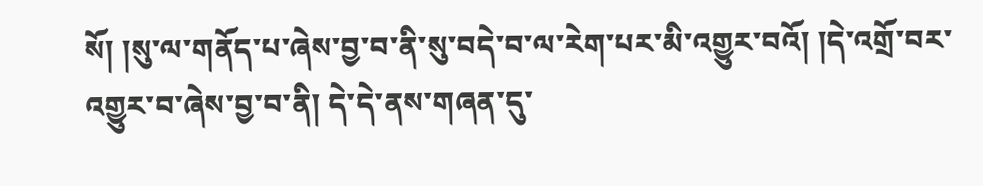སོ། །སུ་ལ་གནོད་པ་ཞེས་བྱ་བ་ནི་སུ་བདེ་བ་ལ་རེག་པར་མི་འགྱུར་བའོ། །དེ་འགྲོ་བར་འགྱུར་བ་ཞེས་བྱ་བ་ནི། དེ་དེ་ནས་གཞན་དུ་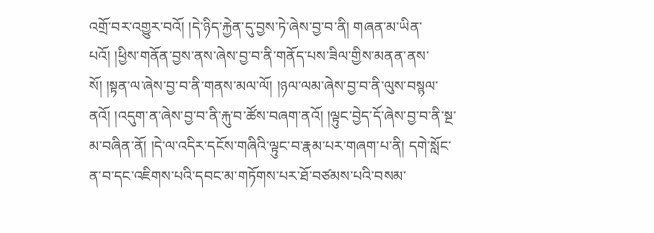འགྲོ་བར་འགྱུར་བའོ། །དེ་ཉིད་རྐྱེན་དུ་བྱས་ཏེ་ཞེས་བྱ་བ་ནི། གཞན་མ་ཡིན་པའོ། །ཕྱིས་གནོན་བྱས་ནས་ཞེས་བྱ་བ་ནི་གནོད་པས་ཟིལ་གྱིས་མནན་ནས་སོ། །སྟན་ལ་ཞེས་བྱ་བ་ནི་གནས་མལ་ལོ། །ཉལ་ལམ་ཞེས་བྱ་བ་ནི་ལུས་བསྙལ་ནའོ། །འདུག་ན་ཞེས་བྱ་བ་ནི་རྐུ་བ་ཚོས་བཞག་ནའོ། །ལྟུང་བྱེད་དོ་ཞེས་བྱ་བ་ནི་སྔ་མ་བཞིན་ནོ། །དེ་ལ་འདིར་དངོས་གཞིའི་ལྟུང་བ་རྣམ་པར་གཞག་པ་ནི། དགེ་སློང་ན་བ་དང་འཇིགས་པའི་དབང་མ་གཏོགས་པར་ཐོ་བཙམས་པའི་བསམ་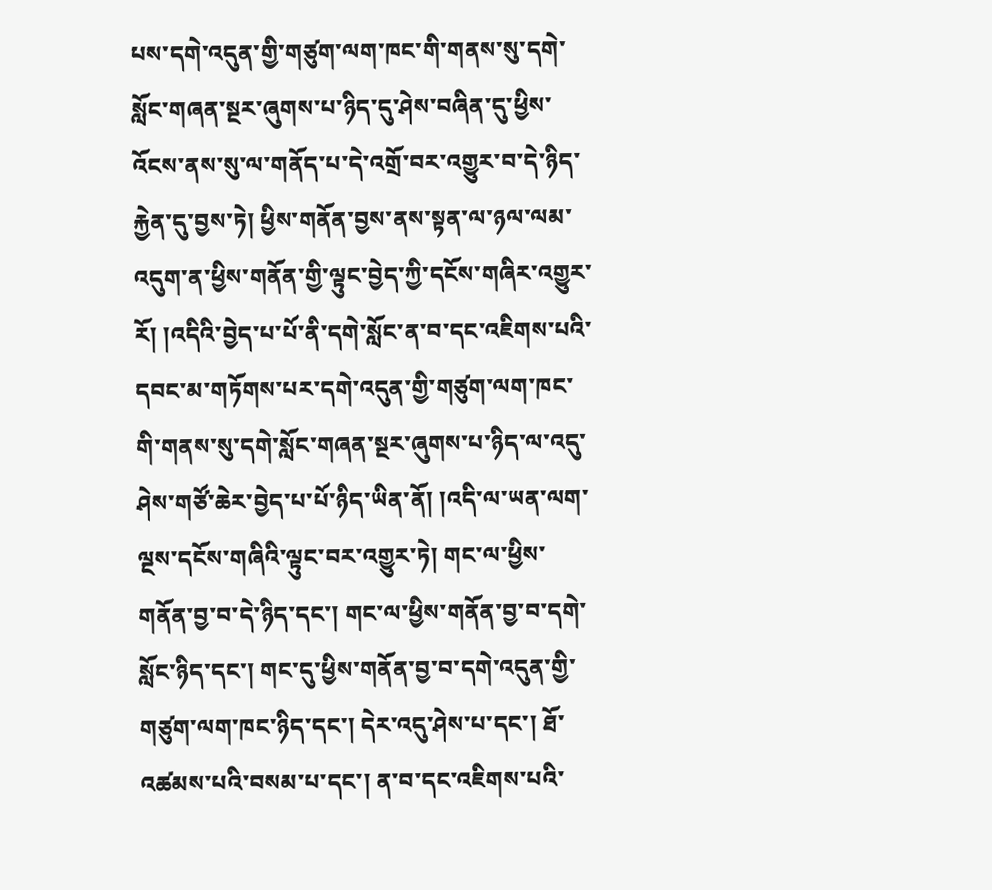པས་དགེ་འདུན་གྱི་གཙུག་ལག་ཁང་གི་གནས་སུ་དགེ་སློང་གཞན་སྔར་ཞུགས་པ་ཉིད་དུ་ཤེས་བཞིན་དུ་ཕྱིས་འོངས་ནས་སུ་ལ་གནོད་པ་དེ་འགྲོ་བར་འགྱུར་བ་དེ་ཉིད་རྐྱེན་དུ་བྱས་ཏེ། ཕྱིས་གནོན་བྱས་ནས་སྟན་ལ་ཉལ་ལམ་འདུག་ན་ཕྱིས་གནོན་གྱི་ལྟུང་བྱེད་ཀྱི་དངོས་གཞིར་འགྱུར་རོ། །འདིའི་བྱེད་པ་པོ་ནི་དགེ་སློང་ན་བ་དང་འཇིགས་པའི་དབང་མ་གཏོགས་པར་དགེ་འདུན་གྱི་གཙུག་ལག་ཁང་གི་གནས་སུ་དགེ་སློང་གཞན་སྔར་ཞུགས་པ་ཉིད་ལ་འདུ་ཤེས་གཙོ་ཆེར་བྱེད་པ་པོ་ཉིད་ཡིན་ནོ། །འདི་ལ་ཡན་ལག་ལྔས་དངོས་གཞིའི་ལྟུང་བར་འགྱུར་ཏེ། གང་ལ་ཕྱིས་གནོན་བྱ་བ་དེ་ཉིད་དང་། གང་ལ་ཕྱིས་གནོན་བྱ་བ་དགེ་སློང་ཉིད་དང་། གང་དུ་ཕྱིས་གནོན་བྱ་བ་དགེ་འདུན་གྱི་གཙུག་ལག་ཁང་ཉིད་དང་། དེར་འདུ་ཤེས་པ་དང་། ཐོ་འཚམས་པའི་བསམ་པ་དང་། ན་བ་དང་འཇིགས་པའི་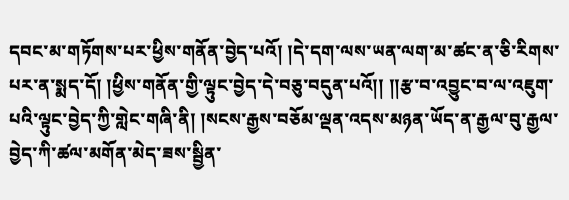དབང་མ་གཏོགས་པར་ཕྱིས་གནོན་བྱེད་པའོ། །དེ་དག་ལས་ཡན་ལག་མ་ཚང་ན་ཅི་རིགས་པར་ན་སྨད་དོ། །ཕྱིས་གནོན་གྱི་ལྟུང་བྱེད་དེ་བཅུ་བདུན་པའོ།། །།རྩ་བ་འབྱུང་བ་ལ་འཇུག་པའི་ལྟུང་བྱེད་ཀྱི་གླེང་གཞི་ནི། །སངས་རྒྱས་བཅོམ་ལྡན་འདས་མཉན་ཡོད་ན་རྒྱལ་བུ་རྒྱལ་བྱེད་ཀི་ཚལ་མགོན་མེད་ཟས་སྦྱིན་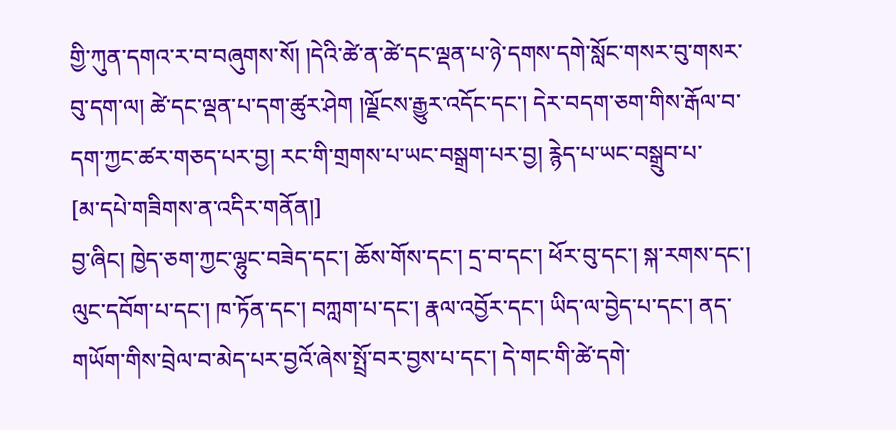གྱི་ཀུན་དགའ་ར་བ་བཞུགས་སོ། །དེའི་ཚེ་ན་ཚེ་དང་ལྡན་པ་ཉེ་དགས་དགེ་སློང་གསར་བུ་གསར་བུ་དག་ལ། ཚེ་དང་ལྡན་པ་དག་ཚུར་ཤེག །ལྗོངས་རྒྱུར་འདོང་དང་། དེར་བདག་ཅག་གིས་རྒོལ་བ་དག་ཀྱང་ཚར་གཅད་པར་བྱ། རང་གི་གྲགས་པ་ཡང་བསྒྲག་པར་བྱ། རྙེད་པ་ཡང་བསྒྲུབ་པ་
[མ་དཔེ་གཟིགས་ན་འདིར་གནོན།]
བྱ་ཞིང། ཁྱེད་ཅག་ཀྱང་ལྷུང་བཟེད་དང་། ཆོས་གོས་དང་། དྲ་བ་དང་། ཕོར་བུ་དང་། སྐ་རགས་དང་། ལུང་དབོག་པ་དང་། ཁ་ཏོན་དང་། བཀླག་པ་དང་། རྣལ་འབྱོར་དང་། ཡིད་ལ་བྱེད་པ་དང་། ནད་གཡོག་གིས་བྲེལ་བ་མེད་པར་བྱའོ་ཞེས་སྤྲོ་བར་བྱས་པ་དང་། དེ་གང་གི་ཚེ་དགེ་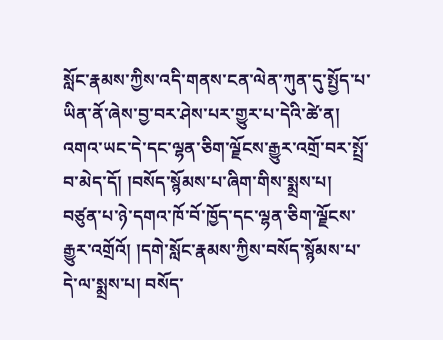སློང་རྣམས་ཀྱིས་འདི་གནས་ངན་ལེན་ཀུན་དུ་སྤྱོད་པ་ཡིན་ནོ་ཞེས་བྱ་བར་ཤེས་པར་གྱུར་པ་དེའི་ཚེ་ན། འགའ་ཡང་དེ་དང་ལྷན་ཅིག་ལྗོངས་རྒྱུར་འགྲོ་བར་སྤྲོ་བ་མེད་དོ། །བསོད་སྙོམས་པ་ཞིག་གིས་སྨྲས་པ། བཙུན་པ་ཉེ་དགའ་ཁོ་བོ་ཁྱོད་དང་ལྷན་ཅིག་ལྗོངས་རྒྱུར་འགྲོའོ། །དགེ་སློང་རྣམས་ཀྱིས་བསོད་སྙོམས་པ་དེ་ལ་སྨྲས་པ། བསོད་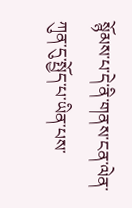སྙོམས་པ་དེ་ནི་གནས་ངན་ལེན་ཀུན་དུ་སྤྱོད་པ་ཡིན་པས་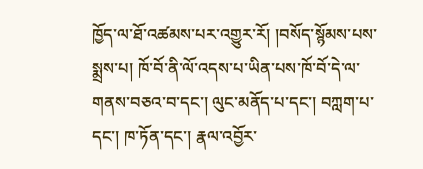ཁྱོད་ལ་ཐོ་འཚམས་པར་འགྱུར་རོ། །བསོད་སྙོམས་པས་སྨྲས་པ། ཁོ་བོ་ནི་ལོ་འདས་པ་ཡིན་པས་ཁོ་བོ་དེ་ལ་གནས་བཅའ་བ་དང་། ལུང་མནོད་པ་དང་། བཀླག་པ་དང་། ཁ་ཏོན་དང་། རྣལ་འབྱོར་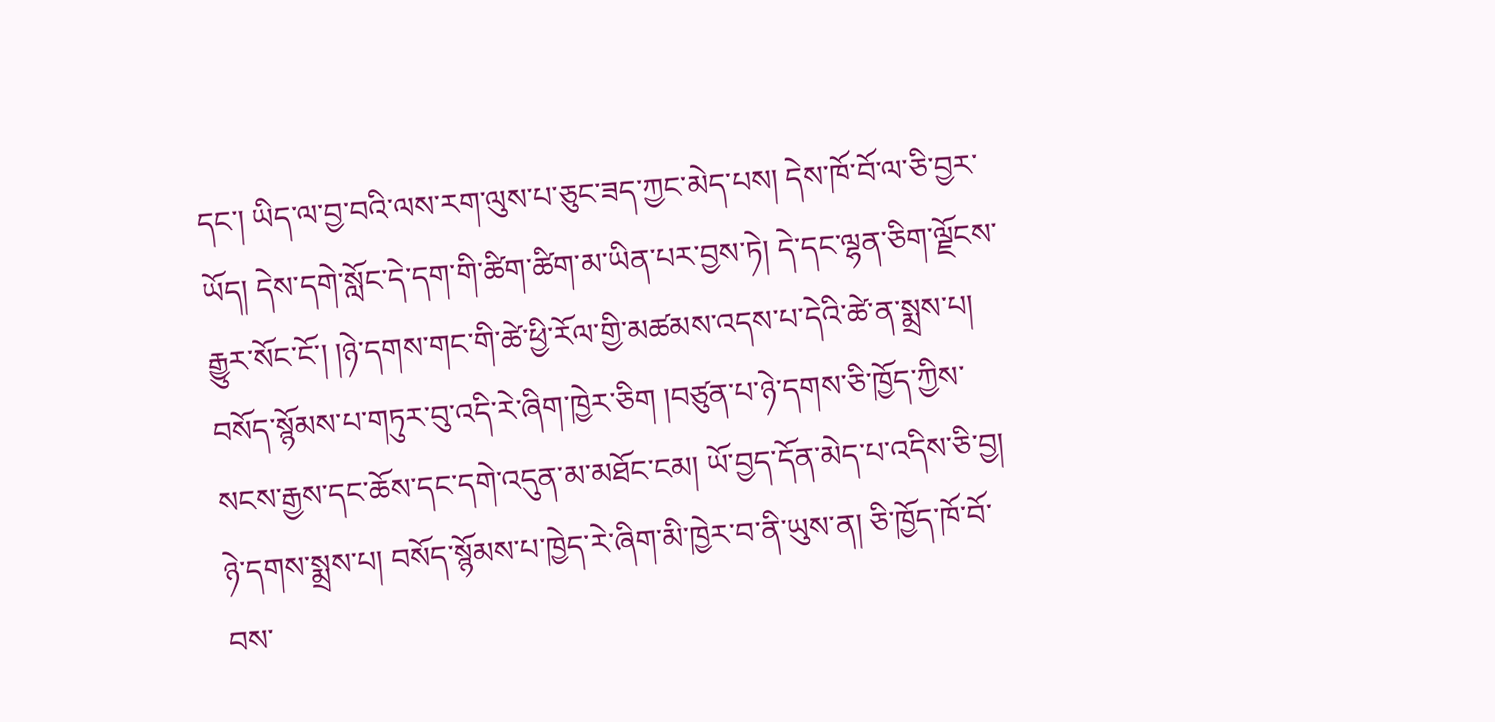དང་། ཡིད་ལ་བྱ་བའི་ལས་རག་ལུས་པ་ཅུང་ཟད་ཀྱང་མེད་པས། དེས་ཁོ་བོ་ལ་ཅི་བྱར་ཡོད། དེས་དགེ་སློང་དེ་དག་གི་ཚིག་ཚིག་མ་ཡིན་པར་བྱས་ཏེ། དེ་དང་ལྷན་ཅིག་ལྗོངས་རྒྱུར་སོང་ངོ་། །ཉེ་དགས་གང་གི་ཚེ་ཕྱི་རོལ་གྱི་མཚམས་འདས་པ་དེའི་ཚེ་ན་སྨྲས་པ། བསོད་སྙོམས་པ་གཏུར་བུ་འདི་རེ་ཞིག་ཁྱེར་ཅིག །བཙུན་པ་ཉེ་དགས་ཅི་ཁྱོད་ཀྱིས་སངས་རྒྱས་དང་ཆོས་དང་དགེ་འདུན་མ་མཐོང་ངམ། ཡོ་བྱད་དོན་མེད་པ་འདིས་ཅི་བྱ། ཉེ་དགས་སྨྲས་པ། བསོད་སྙོམས་པ་ཁྱེད་རེ་ཞིག་མི་ཁྱེར་བ་ནི་ཡུས་ན། ཅི་ཁྱོད་ཁོ་བོ་བས་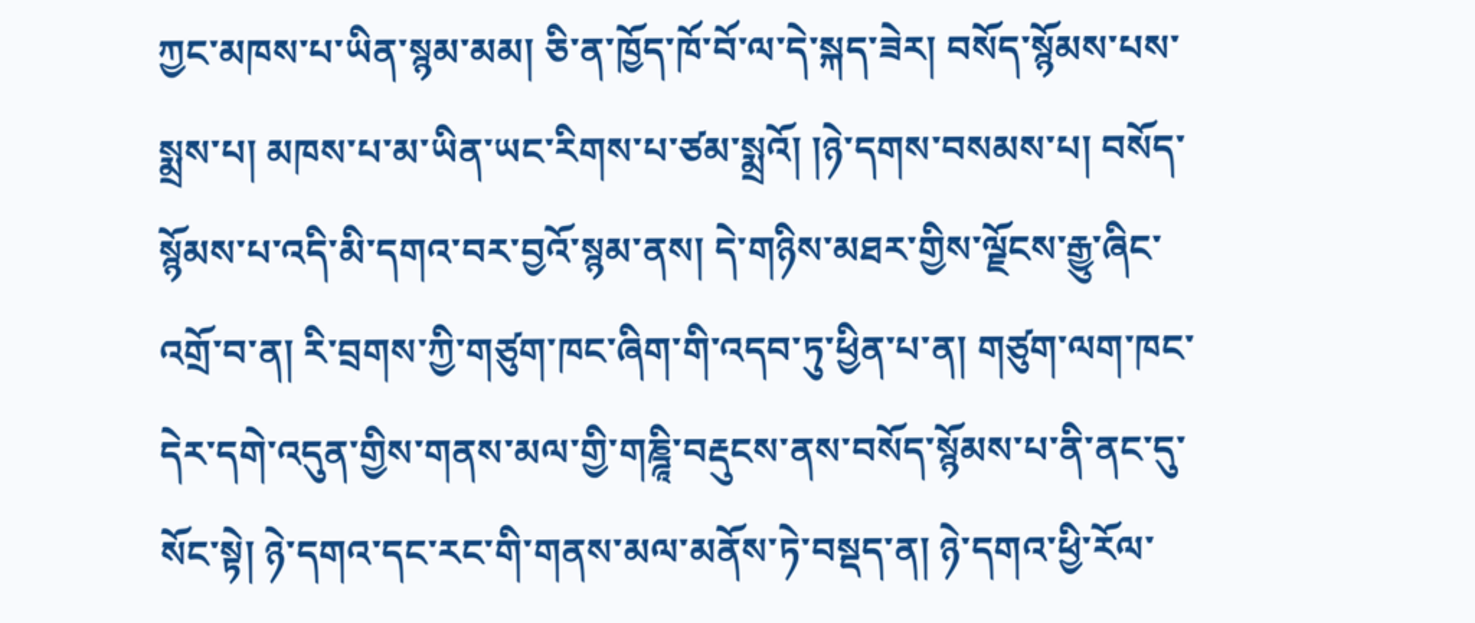ཀྱང་མཁས་པ་ཡིན་སྙམ་མམ། ཅི་ན་ཁྱོད་ཁོ་བོ་ལ་དེ་སྐད་ཟེར། བསོད་སྙོམས་པས་སྨྲས་པ། མཁས་པ་མ་ཡིན་ཡང་རིགས་པ་ཙམ་སྨྲའོ། །ཉེ་དགས་བསམས་པ། བསོད་སྙོམས་པ་འདི་མི་དགའ་བར་བྱའོ་སྙམ་ནས། དེ་གཉིས་མཐར་གྱིས་ལྗོངས་རྒྱུ་ཞིང་འགྲོ་བ་ན། རི་བྲགས་ཀྱི་གཙུག་ཁང་ཞིག་གི་འདབ་ཏུ་ཕྱིན་པ་ན། གཙུག་ལག་ཁང་དེར་དགེ་འདུན་གྱིས་གནས་མལ་གྱི་གཎྜཱི་བརྡུངས་ནས་བསོད་སྙོམས་པ་ནི་ནང་དུ་སོང་སྟེ། ཉེ་དགའ་དང་རང་གི་གནས་མལ་མནོས་ཏེ་བསྡད་ན། ཉེ་དགའ་ཕྱི་རོལ་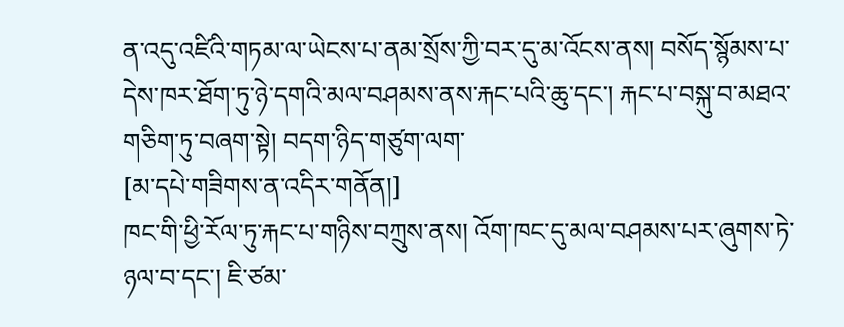ན་འདུ་འཛིའི་གཏམ་ལ་ཡེངས་པ་ནམ་སྲོས་ཀྱི་བར་དུ་མ་འོངས་ནས། བསོད་སྙོམས་པ་དེས་ཁར་ཐོག་ཏུ་ཉེ་དགའི་མལ་བཤམས་ནས་རྐང་པའི་ཆུ་དང་། རྐང་པ་བསྐུ་བ་མཐའ་གཅིག་ཏུ་བཞག་སྟེ། བདག་ཉིད་གཙུག་ལག་
[མ་དཔེ་གཟིགས་ན་འདིར་གནོན།]
ཁང་གི་ཕྱི་རོལ་ཏུ་རྐང་པ་གཉིས་བཀྲུས་ནས། འོག་ཁང་དུ་མལ་བཤམས་པར་ཞུགས་ཏེ་ཉལ་བ་དང་། ཇི་ཙམ་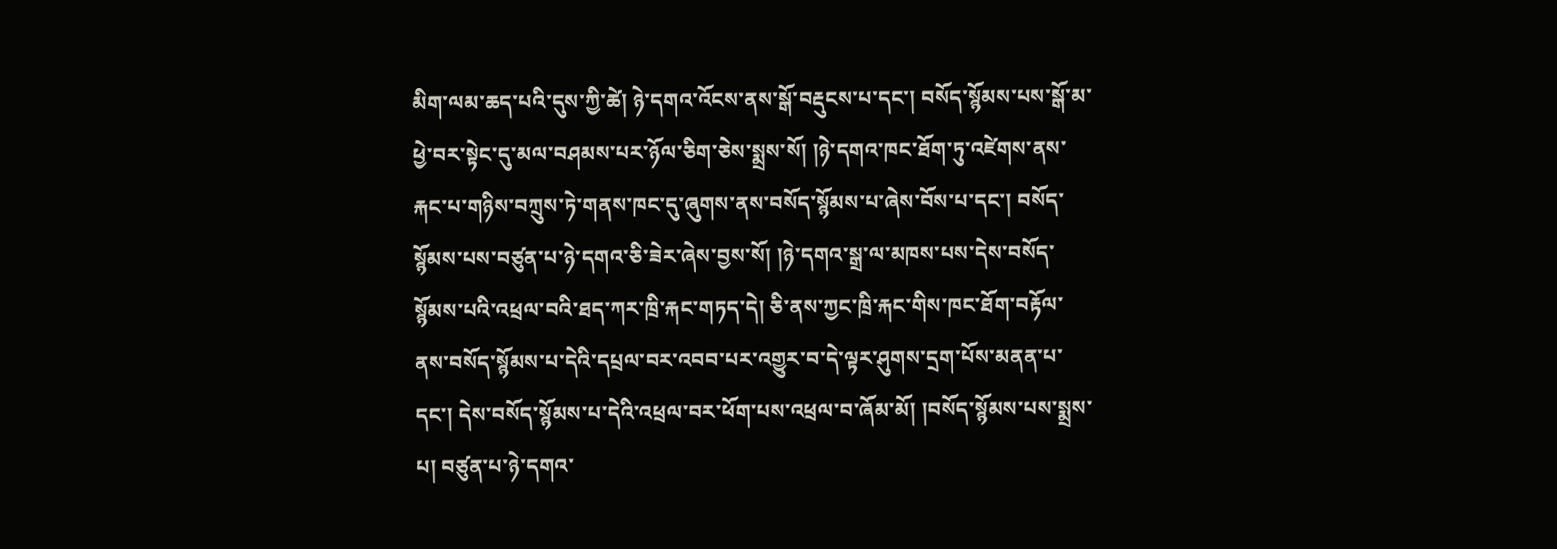མིག་ལམ་ཆད་པའི་དུས་ཀྱི་ཚེ། ཉེ་དགའ་འོངས་ནས་སྒོ་བརྡུངས་པ་དང་། བསོད་སྙོམས་པས་སྒོ་མ་ཕྱེ་བར་སྟེང་དུ་མལ་བཤམས་པར་ཉོལ་ཅིག་ཅེས་སྨྲས་སོ། །ཉེ་དགའ་ཁང་ཐོག་ཏུ་འཛེགས་ནས་རྐང་པ་གཉིས་བཀྲུས་ཏེ་གནས་ཁང་དུ་ཞུགས་ནས་བསོད་སྙོམས་པ་ཞེས་བོས་པ་དང་། བསོད་སྙོམས་པས་བཙུན་པ་ཉེ་དགའ་ཅི་ཟེར་ཞེས་བྱས་སོ། །ཉེ་དགའ་སྒྲ་ལ་མཁས་པས་དེས་བསོད་སྙོམས་པའི་འཕྲལ་བའི་ཐད་ཀར་ཁྲི་རྐང་གཏད་དེ། ཅི་ནས་ཀྱང་ཁྲི་རྐང་གིས་ཁང་ཐོག་བརྟོལ་ནས་བསོད་སྙོམས་པ་དེའི་དཔྲལ་བར་འབབ་པར་འགྱུར་བ་དེ་ལྟར་ཤུགས་དྲག་པོས་མནན་པ་དང་། དེས་བསོད་སྙོམས་པ་དེའི་འཕྲལ་བར་ཕོག་པས་འཕྲལ་བ་ཞོམ་མོ། །བསོད་སྙོམས་པས་སྨྲས་པ། བཙུན་པ་ཉེ་དགའ་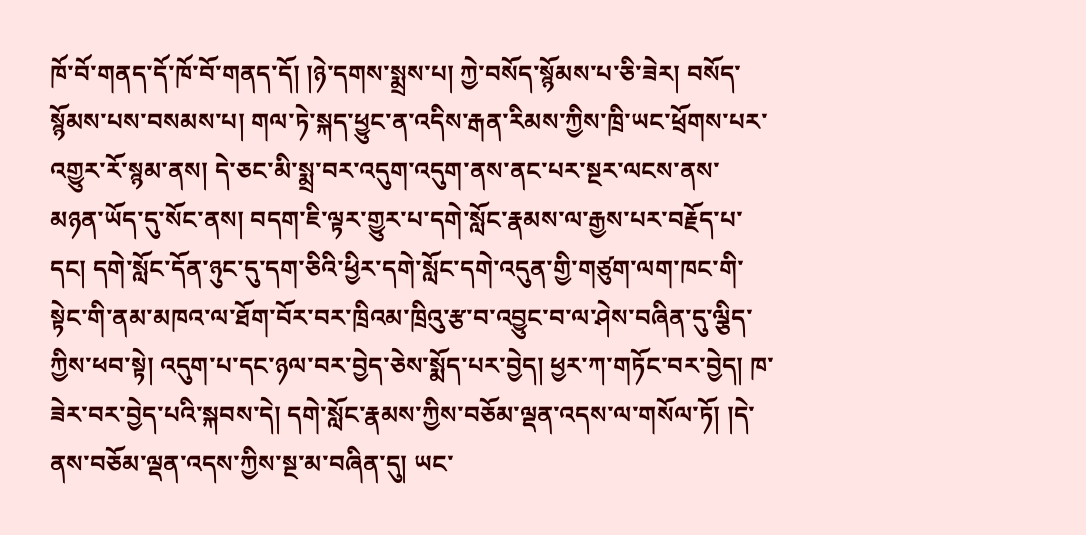ཁོ་བོ་གནད་དོ་ཁོ་བོ་གནད་དོ། །ཉེ་དགས་སྨྲས་པ། ཀྱེ་བསོད་སྙོམས་པ་ཅི་ཟེར། བསོད་སྙོམས་པས་བསམས་པ། གལ་ཏེ་སྐད་ཕྱུང་ན་འདིས་རྒན་རིམས་ཀྱིས་ཁྲི་ཡང་ཕྲོགས་པར་འགྱུར་རོ་སྙམ་ནས། དེ་ཅང་མི་སྨྲ་བར་འདུག་འདུག་ནས་ནང་པར་སྔར་ལངས་ནས་མཉན་ཡོད་དུ་སོང་ནས། བདག་ཇི་ལྟར་གྱུར་པ་དགེ་སློང་རྣམས་ལ་རྒྱས་པར་བརྗོད་པ་དང། དགེ་སློང་དོན་ཉུང་དུ་དག་ཅིའི་ཕྱིར་དགེ་སློང་དགེ་འདུན་གྱི་གཙུག་ལག་ཁང་གི་སྟེང་གི་ནམ་མཁའ་ལ་ཐོག་བོར་བར་ཁྲིའམ་ཁྲིའུ་རྩ་བ་འབྱུང་བ་ལ་ཤེས་བཞིན་དུ་ལྕིད་ཀྱིས་ཕབ་སྟེ། འདུག་པ་དང་ཉལ་བར་བྱེད་ཅེས་སྨོད་པར་བྱེད། ཕྱར་ཀ་གཏོང་བར་བྱེད། ཁ་ཟེར་བར་བྱེད་པའི་སྐབས་དེ། དགེ་སློང་རྣམས་ཀྱིས་བཅོམ་ལྡན་འདས་ལ་གསོལ་ཏོ། །དེ་ནས་བཅོམ་ལྡན་འདས་ཀྱིས་སྔ་མ་བཞིན་དུ། ཡང་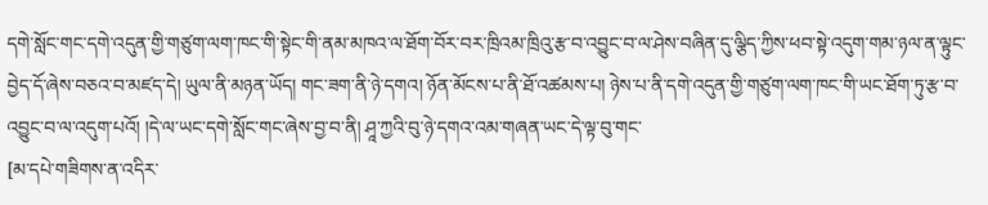དགེ་སློང་གང་དགེ་འདུན་གྱི་གཙུག་ལག་ཁང་གི་སྟེང་གི་ནམ་མཁའ་ལ་ཐོག་བོར་བར་ཁྲིའམ་ཁྲིའུ་རྩ་བ་འབྱུང་བ་ལ་ཤེས་བཞིན་དུ་ལྕིད་ཀྱིས་ཕབ་སྟེ་འདུག་གམ་ཉལ་ན་ལྟུང་བྱེད་དོ་ཞེས་བཅའ་བ་མཛད་དེ། ཡུལ་ནི་མཉན་ཡོད། གང་ཟག་ནི་ཉེ་དགའ། ཉོན་མོངས་པ་ནི་ཐོ་འཚམས་པ། ཉེས་པ་ནི་དགེ་འདུན་གྱི་གཙུག་ལག་ཁང་གི་ཡང་ཐོག་ཏུ་རྩ་བ་འབྱུང་བ་ལ་འདུག་པའོ། །དེ་ལ་ཡང་དགེ་སློང་གང་ཞེས་བྱ་བ་ནི། ཤཱ་ཀྱའི་བུ་ཉེ་དགའ་འམ་གཞན་ཡང་དེ་ལྟ་བུ་གང་
[མ་དཔེ་གཟིགས་ན་འདིར་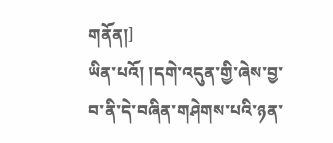གནོན།]
ཡིན་པའོ། །དགེ་འདུན་གྱི་ཞེས་བྱ་བ་ནི་དེ་བཞིན་གཤེགས་པའི་ཉན་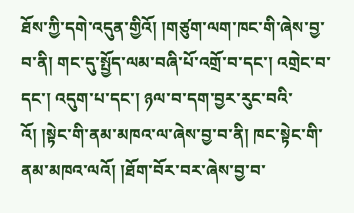ཐོས་ཀྱི་དགེ་འདུན་གྱིའོ། །གཙུག་ལག་ཁང་གི་ཞེས་བྱ་བ་ནི། གང་དུ་སྤྱོད་ལམ་བཞི་པོ་འགྲོ་བ་དང་། འགྲེང་བ་དང་། འདུག་པ་དང་། ཉལ་བ་དག་བྱར་རུང་བའི་འོ། །སྟེང་གི་ནམ་མཁའ་ལ་ཞེས་བྱ་བ་ནི། ཁང་སྟེང་གི་ནམ་མཁའ་ལའོ། །ཐོག་བོར་བར་ཞེས་བྱ་བ་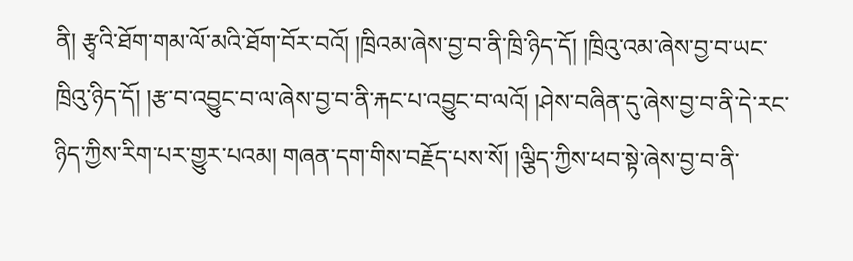ནི། རྩྭའི་ཐོག་གམ་ལོ་མའི་ཐོག་བོར་བའོ། །ཁྲིའམ་ཞེས་བྱ་བ་ནི་ཁྲི་ཉིད་དོ། །ཁྲིའུ་འམ་ཞེས་བྱ་བ་ཡང་ཁྲིའུ་ཉིད་དོ། །རྩ་བ་འབྱུང་བ་ལ་ཞེས་བྱ་བ་ནི་རྐང་པ་འབྱུང་བ་ལའོ། །ཤེས་བཞིན་དུ་ཞེས་བྱ་བ་ནི་དེ་རང་ཉིད་ཀྱིས་རིག་པར་གྱུར་པའམ། གཞན་དག་གིས་བརྗོད་པས་སོ། །ལྕིད་ཀྱིས་ཕབ་སྟེ་ཞེས་བྱ་བ་ནི་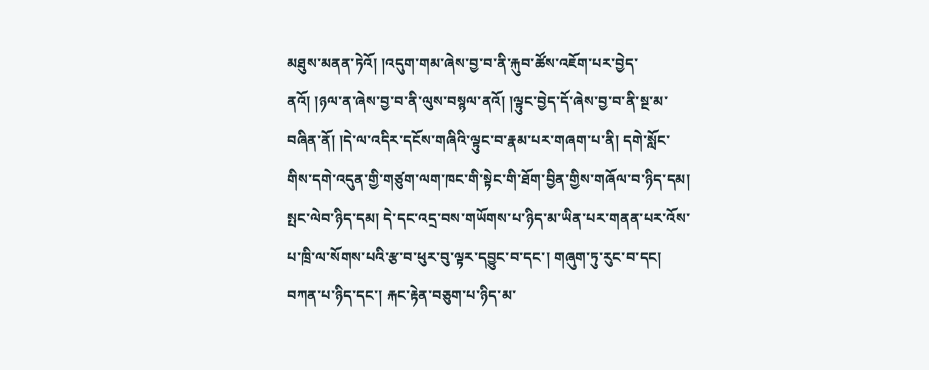མཐུས་མནན་ཏེའོ། །འདུག་གམ་ཞེས་བྱ་བ་ནི་རྐུབ་ཚོས་འཇོག་པར་བྱེད་ནའོ། །ཉལ་ན་ཞེས་བྱ་བ་ནི་ལུས་བསྙལ་ནའོ། །ལྟུང་བྱེད་དོ་ཞེས་བྱ་བ་ནི་སྔ་མ་བཞིན་ནོ། །དེ་ལ་འདིར་དངོས་གཞིའི་ལྟུང་བ་རྣམ་པར་གཞག་པ་ནི། དགེ་སློང་གིས་དགེ་འདུན་གྱི་གཙུག་ལག་ཁང་གི་སྟེང་གི་ཐོག་བྱིན་གྱིས་གཞོལ་བ་ཉིད་དམ། སྤང་ལེབ་ཉིད་དམ། དེ་དང་འདྲ་བས་གཡོགས་པ་ཉིད་མ་ཡིན་པར་གནན་པར་འོས་པ་ཁྲི་ལ་སོགས་པའི་རྩ་བ་ཕུར་བུ་ལྟར་དབྱུང་བ་དང་། གཞུག་ཏུ་རུང་བ་དང། བཀན་པ་ཉིད་དང་། རྐང་རྟེན་བཅུག་པ་ཉིད་མ་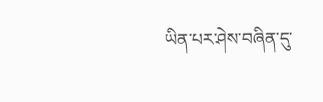ཡིན་པར་ཤེས་བཞིན་དུ་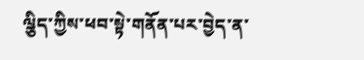ལྕིད་ཀྱིས་ཕབ་སྟེ་གནོན་པར་བྱེད་ན་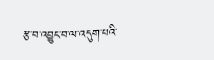རྩ་བ་འབྱུང་བ་ལ་འདུག་པའི་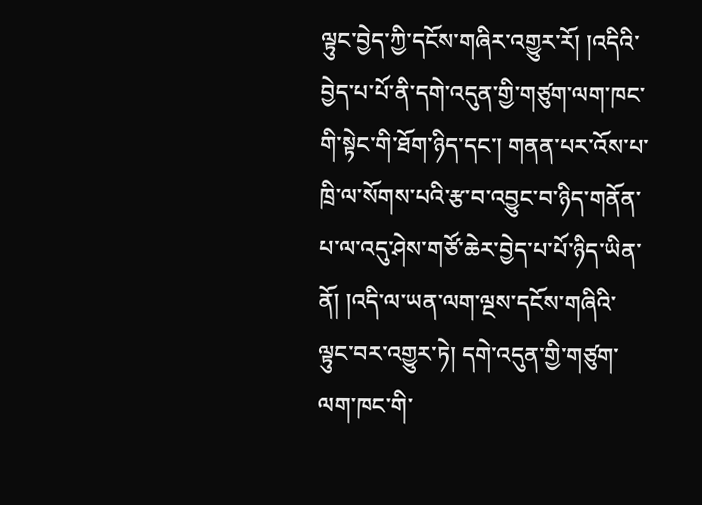ལྟུང་བྱེད་ཀྱི་དངོས་གཞིར་འགྱུར་རོ། །འདིའི་བྱེད་པ་པོ་ནི་དགེ་འདུན་གྱི་གཙུག་ལག་ཁང་གི་སྟེང་གི་ཐོག་ཉིད་དང་། གནན་པར་འོས་པ་ཁྲི་ལ་སོགས་པའི་རྩ་བ་འབྱུང་བ་ཉིད་གནོན་པ་ལ་འདུ་ཤེས་གཙོ་ཆེར་བྱེད་པ་པོ་ཉིད་ཡིན་ནོ། །འདི་ལ་ཡན་ལག་ལྔས་དངོས་གཞིའི་ལྟུང་བར་འགྱུར་ཏེ། དགེ་འདུན་གྱི་གཙུག་ལག་ཁང་གི་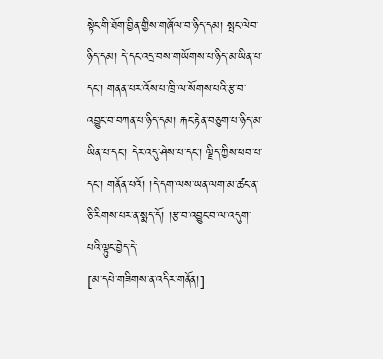སྟེང་གི་ཐོག་བྱིན་གྱིས་གཞོལ་བ་ཉིད་དམ། སྤང་ལེབ་ཉིད་དམ། དེ་དང་འདྲ་བས་གཡོགས་པ་ཉིད་མ་ཡིན་པ་དང་། གནན་པར་འོས་པ་ཁྲི་ལ་སོགས་པའི་རྩ་བ་འབྱུང་བ་བཀན་པ་ཉིད་དམ། རྐང་རྟེན་བཅུག་པ་ཉིད་མ་ཡིན་པ་དང་། དེར་འདུ་ཤེས་པ་དང་། ལྗིད་ཀྱིས་ཕབ་པ་དང་། གནོན་པའོ། །དེ་དག་ལས་ཡན་ལག་མ་ཚང་ན་ཅི་རིགས་པར་ན་སྨད་དོ། །རྩ་བ་འབྱུང་བ་ལ་འདུག་པའི་ལྟུང་བྱེད་དེ་
[མ་དཔེ་གཟིགས་ན་འདིར་གནོན།]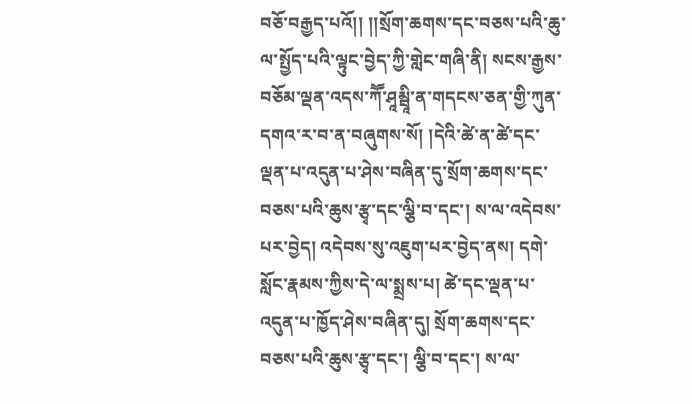བཅོ་བརྒྱད་པའོ།། །།སྲོག་ཆགས་དང་བཅས་པའི་ཆུ་ལ་སྤྱོད་པའི་ལྟུང་བྱེད་ཀྱི་གླེང་གཞི་ནི། སངས་རྒྱས་བཅོམ་ལྡན་འདས་ཀཽ་ཤཱམྦཱི་ན་གདངས་ཅན་གྱི་ཀུན་དགའ་ར་བ་ན་བཞུགས་སོ། །དེའི་ཚེ་ན་ཚེ་དང་ལྡན་པ་འདུན་པ་ཤེས་བཞིན་དུ་སྲོག་ཆགས་དང་བཅས་པའི་ཆུས་རྩྭ་དང་ལྕི་བ་དང་། ས་ལ་འདེབས་པར་བྱེད། འདེབས་སུ་འཇུག་པར་བྱེད་ནས། དགེ་སློང་རྣམས་ཀྱིས་དེ་ལ་སྨྲས་པ། ཚེ་དང་ལྡན་པ་འདུན་པ་ཁྱོད་ཤེས་བཞིན་དུ། སྲོག་ཆགས་དང་བཅས་པའི་ཆུས་རྩྭ་དང་། ལྕི་བ་དང་། ས་ལ་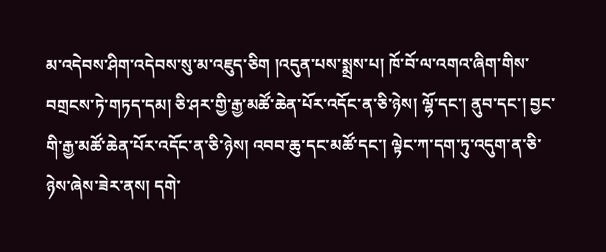མ་འདེབས་ཤིག་འདེབས་སུ་མ་འཇུད་ཅིག །འདུན་པས་སྨྲས་པ། ཁོ་བོ་ལ་འགའ་ཞིག་གིས་བགྲངས་ཏེ་གཏད་དམ། ཅི་ཤར་གྱི་རྒྱ་མཚོ་ཆེན་པོར་འདོང་ན་ཅི་ཉེས། ལྷོ་དང་། ནུབ་དང་། བྱང་གི་རྒྱ་མཚོ་ཆེན་པོར་འདོང་ན་ཅི་ཉེས། འབབ་ཆུ་དང་མཚོ་དང་། ལྟེང་ཀ་དག་ཏུ་འདུག་ན་ཅི་ཉེས་ཞེས་ཟེར་ནས། དགེ་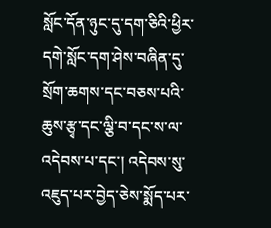སློང་དོན་ཉུང་དུ་དག་ཅིའི་ཕྱིར་དགེ་སློང་དག་ཤེས་བཞིན་དུ་སྲོག་ཆགས་དང་བཅས་པའི་ཆུས་རྩྭ་དང་ལྕི་བ་དང་ས་ལ་འདེབས་པ་དང་། འདེབས་སུ་འཇུད་པར་བྱེད་ཅེས་སྨོད་པར་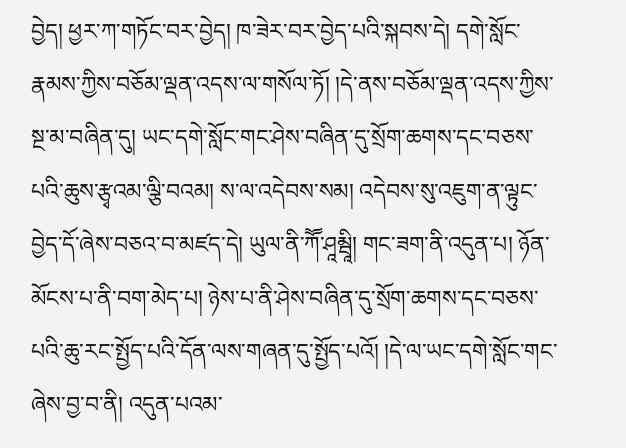བྱེད། ཕྱར་ཀ་གཏོང་བར་བྱེད། ཁ་ཟེར་བར་བྱེད་པའི་སྐབས་དེ། དགེ་སློང་རྣམས་ཀྱིས་བཅོམ་ལྡན་འདས་ལ་གསོལ་ཏོ། །དེ་ནས་བཅོམ་ལྡན་འདས་ཀྱིས་སྔ་མ་བཞིན་དུ། ཡང་དགེ་སློང་གང་ཤེས་བཞིན་དུ་སྲོག་ཆགས་དང་བཅས་པའི་ཆུས་རྩྭའམ་ལྕི་བའམ། ས་ལ་འདེབས་སམ། འདེབས་སུ་འཇུག་ན་ལྟུང་བྱེད་དོ་ཞེས་བཅའ་བ་མཛད་དེ། ཡུལ་ནི་ཀཽ་ཤཱམྦཱི། གང་ཟག་ནི་འདུན་པ། ཉོན་མོངས་པ་ནི་བག་མེད་པ། ཉེས་པ་ནི་ཤེས་བཞིན་དུ་སྲོག་ཆགས་དང་བཅས་པའི་ཆུ་རང་སྤྱོད་པའི་དོན་ལས་གཞན་དུ་སྤྱོད་པའོ། །དེ་ལ་ཡང་དགེ་སློང་གང་ཞེས་བྱ་བ་ནི། འདུན་པའམ་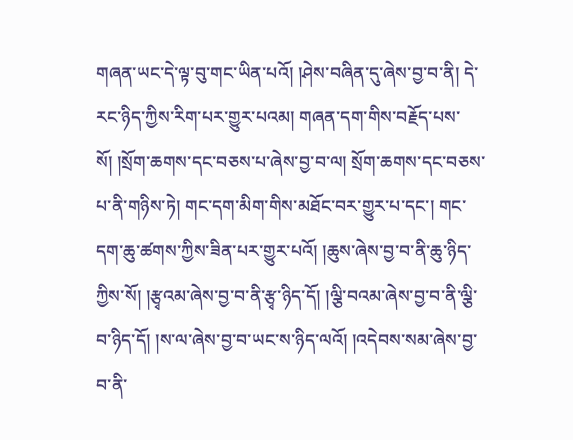གཞན་ཡང་དེ་ལྟ་བུ་གང་ཡིན་པའོ། །ཤེས་བཞིན་དུ་ཞེས་བྱ་བ་ནི། དེ་རང་ཉིད་ཀྱིས་རིག་པར་གྱུར་པའམ། གཞན་དག་གིས་བརྗོད་པས་སོ། །སྲོག་ཆགས་དང་བཅས་པ་ཞེས་བྱ་བ་ལ། སྲོག་ཆགས་དང་བཅས་པ་ནི་གཉིས་ཏེ། གང་དག་མིག་གིས་མཐོང་བར་གྱུར་པ་དང་། གང་དག་ཆུ་ཚགས་ཀྱིས་ཟིན་པར་གྱུར་པའོ། །ཆུས་ཞེས་བྱ་བ་ནི་ཆུ་ཉིད་ཀྱིས་སོ། །རྩྭའམ་ཞེས་བྱ་བ་ནི་རྩྭ་ཉིད་དོ། །ལྕི་བའམ་ཞེས་བྱ་བ་ནི་ལྕི་བ་ཉིད་དོ། །ས་ལ་ཞེས་བྱ་བ་ཡང་ས་ཉིད་ལའོ། །འདེབས་སམ་ཞེས་བྱ་བ་ནི་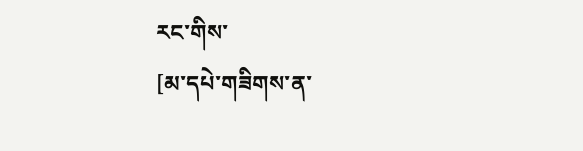རང་གིས་
[མ་དཔེ་གཟིགས་ན་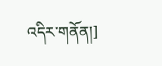འདིར་གནོན།]